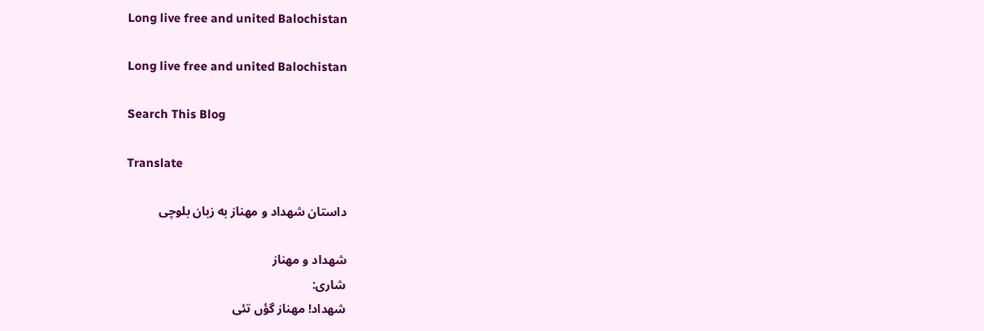Long live free and united Balochistan

Long live free and united Balochistan

Search This Blog

Translate

داستان شهداد و مهناز به زبان بلوچی

شھداد و مھناز
شاری:
شھداد! مھناز گؤں تئی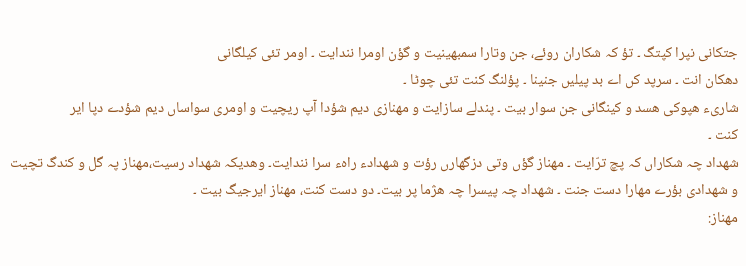جتکانی نپرا کپتگ ۔ تؤ کہ شکاران روئے، جن وتارا سمبھینیت و گؤن اومرا نندایت ۔ اومر تئی کیلگانی
دھکان انت ۔ سرپد کں اے بد پیلیں جنینا ۔ پؤلنگ کنت تئی چوٹا ۔
شاریء ھپوکی ھسد و کینگانی جن سوار بیت ۔ پندلے سازایت و مھنازی دیم شؤدا آپ ریچیت و اومری سواساں دیم شؤدے دپا ایر
کنت ۔
شھداد چہ شکاراں کہ پچ ترّایت ۔ مھناز گؤں وتی دزگھارں رؤت و شھدادء راہء سرا نندایت۔ وھدیکہ شھداد رسیت،مھناز پہ گل و کندگ تچیت و شھدادی بؤرے مھارا دست جنت ۔ شھداد چہ پیسرا چہ ھژما پر بیت۔ دو دست کنت، مھناز ایرجیگ بیت ۔
مھناز: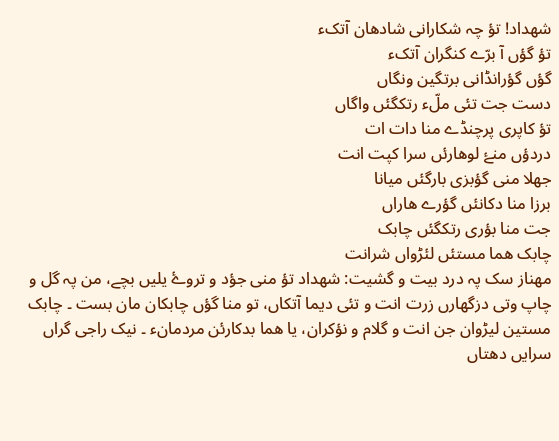شھداد! تؤ چہ شکارانی شادھان آتکء
تؤ گؤں آ برّے کنگران آتکء
گؤں گؤرانڈانی برتگین ونگاں
دست جت تئی ملّء رتکگئں واگاں
تؤ کاپری پرچنڈے منا دات ات
دردؤں منۓ لوھارئں سرا کپت انت
جھلا منی گؤبزی بارگئں میانا
برزا منا دکانئں گؤرے ھاراں
جت منا بؤری رتکگئں چابک
چابک ھما مستئں لئڑواں شرانت
مھناز سک پہ درد بیت و گشیت: شھداد تؤ منی جؤد و تروۓ یلیں بچے، من پہ گل و چاپ وتی دزگھارں زرت انت و تئی دیما آتکاں، تو منا گؤں چابکان مان بست ۔ چابک مستین لیڑوان جن انت و گلام و نؤکران، یا ھما بدکارئن مردمانء ۔ نیک راجی گراں سرایں دھتاں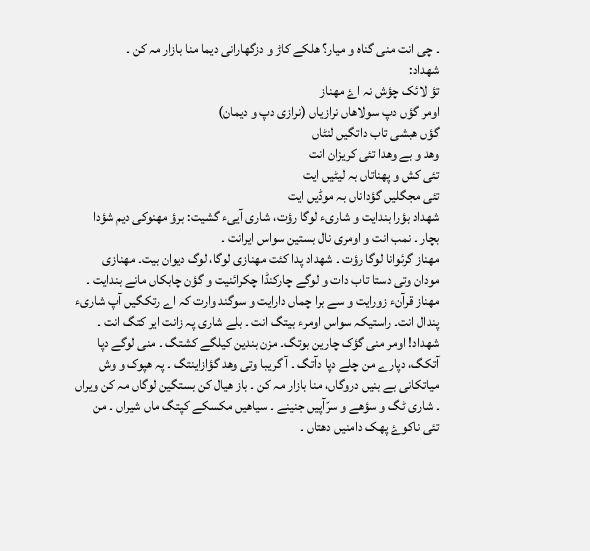۔ چی انت منی گناہ و میار؟ ھلکے کاڑ و دزگھارانی دیما منا بازار مہ کن ۔
شھداد:
تؤ لائک چؤش نہ اۓ مھناز
اومر گؤں دپ سولاھاں نرازیاں (نرازی دپ و دیمان)
گؤں ھبشی تاب داتگیں لنٹاں
وھد و بے وھدا تئی کریزان انت
تئی کش و پھناتاں بہ لیٹیں ایت
تئی مجگلیں گؤداناں بہ موڈیں ایت
شھداد بؤرا بندایت و شاریء لوگا رؤت، شاری آییء گشیت: برؤ مھنوکی دیم شؤدا بچار ۔ نمب انت و اومری نال بستین سواس ایرانت ۔
مھناز گرئوانا لوگا رؤت ۔ شھداد پدا کئت مھنازی لوگا، لوگ دیوان بیت۔ مھنازی مودان وتی دستا تاب دات و لوگے چارکنڈا چکرائنیت و گؤن چابکاں مانے بندایت ۔ مھناز قرآنء زورایت و سے برا چماں دارایت و سوگند وارت کہ اے رتکگیں آپ شاریء پندال انت۔ راستیکہ سواس اومرء بیتگ انت ۔ بلے شاری پہ زانت ایر کتگ انت ۔ شھداد! اومر منی گؤک چارین بوتگ۔ مزن بندین کیلگے کشتگ ۔ منی لوگے دپا آتکگ، دپارے من چلے دپا دآتگ ۔ آ گریبا وتی وھد گؤازاینتگ ۔ پہ ھپوک و وش میاتکانی بے بنیں دروگاں، منا بازار مہ کن ۔ باز ھیال کن بستگین لوگاں مہ کن ویراں ۔ شاری ٹگ و سؤھے و سرّآپیں جنینے ۔ سیاھیں مکسکے کپتگ ماں شیراں ۔ من تئی ناکوۓ پھک دامنیں دھتاں ۔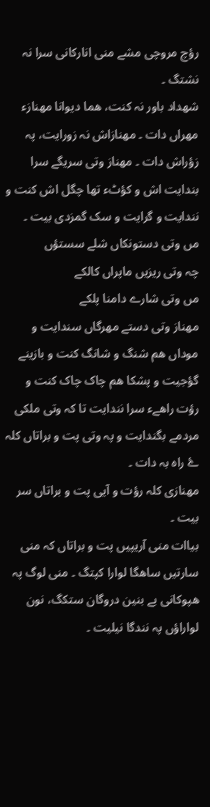رؤچ مروچی مشے منی انارکانی سرا نہ نشتگ ۔
شھداد باور نہ کنت، ھما دیوانا مھنازء مھراں دات ۔ مھنازاش نہ زورایت، پہ زؤراش دات ۔ مھناز وتی سریگے سرا بندایت اش و کؤٹء تھا چگل اش کنت و نندایت و گرایت و سک گمزدی بیت ۔
مں وتی دستونکاں شلے سستؤں
چہ وتی ریزیں ماپراں کالکے
مں وتی شارے دامنا پلکے
مھناز وتی دستے مھرگاں سندایت و موداں ھم شنگ و شانگ کنت و بازینے گؤجیت و پشکا ھم چاک چاک کنت و رؤت راھےء سرا نندایت تا کہ وتی ملکی مردمے بگندایت و پہ وتی پت و براتاں کلہ ۓ راہ بہ دات ۔
مھنازی کلہ رؤت و آیی پت و براتاں سر بیت ۔
بیاات منی آریپیں پت و براتاں کہ منی سارتیں ساھگا لوارا کپتگ ۔ منی لوگ پہ ھپوکانی بے بنین دروگان ستکگ، نون لواراؤں پہ نندگا نیلیت ۔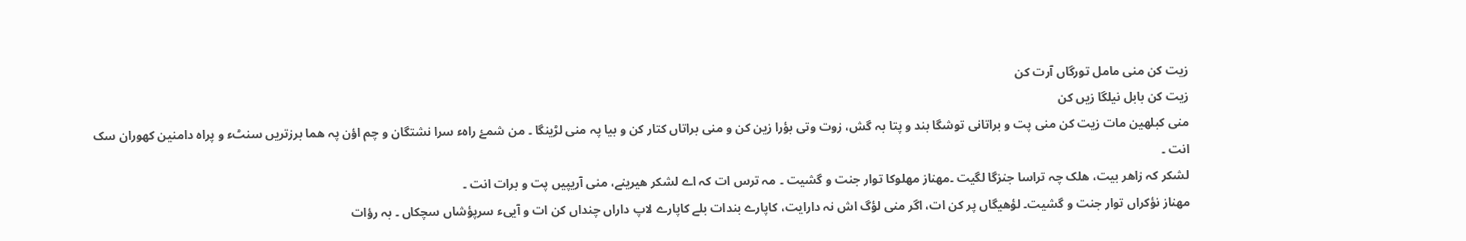زیت کن منی مامل تورگاں آرت کن
زیت کن بابل نیلگا زیں کن
منی کبلھین مات زیت کن منی پت و براتانی توشگا بند و پتا بہ گش، زوت وتی بؤرا زین کن و منی براتاں کتار کن و بیا پہ منی لڑینگا ۔ من شمۓ راہء سرا نشتگان و چم اؤن پہ ھما برزتریں سنٹء و پراہ دامنین کھوران سک انت ۔
لشکر کہ زاھر بیت، ھلک چہ تراسا جنزگا لگیت ۔مھناز مھلوکا توار جنت و گشیت ۔ مہ ترس ات کہ اے لشکر ھیرینے، منی آریپیں پت و برات انت ۔
مھناز نؤکراں توار جنت و گشیت۔ لؤھیگاں پر کن ات، اگر منی لؤگ اش نہ دارایت، کاپارے بندات بلے کاپارے لاپ داراں چنداں کن ات و آییء سرپؤشاں سچکاں ۔ بہ رؤات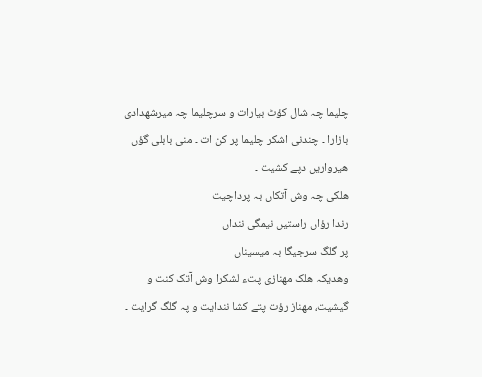چلیما چہ شال کؤٹ بیارات و سرچلیما چہ میرشھدادی بازارا ۔ چندنی اشکر چلیما پر کن ات ۔ منی بابلی گؤں ھیرواریں دپے کشیت ۔
ھلکی چہ وش آتکاں بہ پرداچیت
رندا رؤاں راستیں نیمگی ننداں
پر گلگ سرجیگا بہ میسیناں
وھدیکہ ھلک مھنازی پتء لشکرا وش آتک کنت و گیشیت، مھناز رؤت پتے کشا نندایت و پہ گلگ گرایت ۔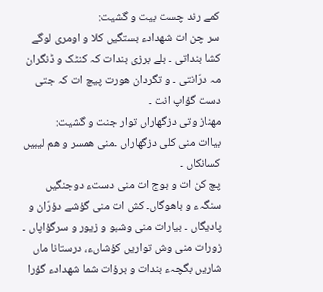کمے رند چست بیت و گشیت:
سر چن ات شھدادء بستگیں کلا و اومری لوگے کشا بنداتی ۔ بلے برزی بندات کہ کنٹک و ڈنگران مہ درّانتی ۔ و تگردان ھورت پیچ ات کہ جتی دست گؤاپ انت ۔
مھناز وتی دزگھاراں توار جنت و گشیت:
بیاات منی کلی دزگھاراں ۔منی ھمسر و ھم لیبیں کسانکاں ۔
پچ کن ات و بوج ات منی دستء دوجنگیں سنگہء و باھوگاں۔ کش ات منی گؤشے دؤرّان و پادیگاں ۔ بیارات منی وشبو و زیور و سرگؤاپاں ۔ زورات منی وش تواریں کؤشاںء، درستانا ماں شاریں بگچہء بندات و برؤات شما شھدادء گؤرا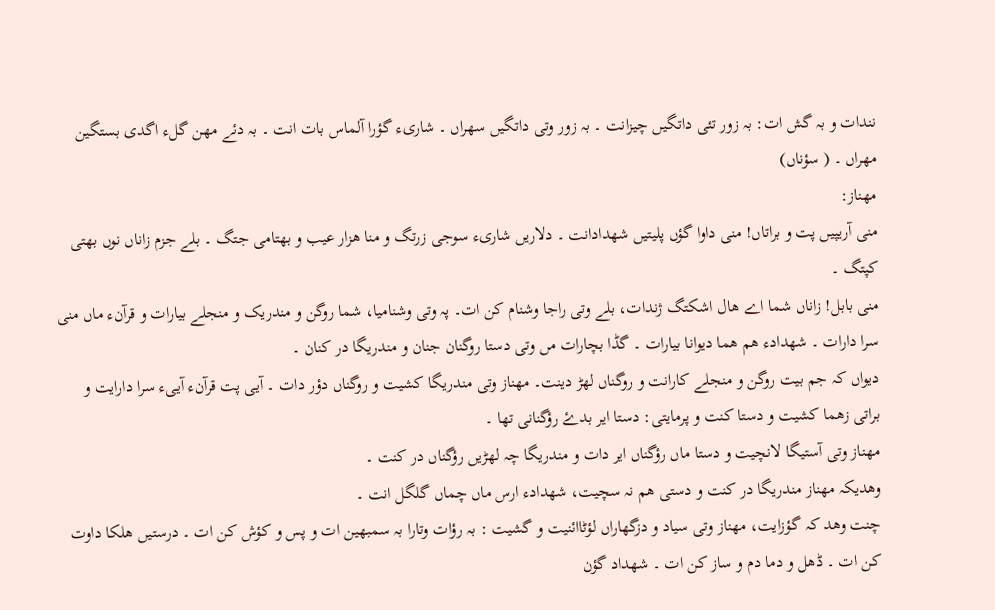نندات و بہ گش ات: بہ زور تئی داتگیں چیزانت ۔ بہ زور وتی داتگیں سھراں ۔ شاریء گؤرا آلماس بات انت ۔ بہ دئے مھن گلء اگدی بستگین مھراں ۔ ( سؤناں)
مھناز:
منی آریپیں پت و براتاں! منی داوا گؤں پلیتیں شھدادانت ۔ دلاریں شاریء سوجی زرتگ و منا ھزار عیب و بھتامی جتگ ۔ بلے جزم زاناں نوں بھتی کپتگ ۔
منی بابل! زاناں شما اے ھال اشکتگ ژندات، بلے وتی راجا وشنام کن ات۔ پہ وتی وشنامیا، شما روگن و مندریک و منجلے بیارات و قرآنء ماں منی سرا دارات ۔ شھدادء ھم ھما دیوانا بیارات ۔ گڈا بچارات مں وتی دستا روگنان جنان و مندریگا در کنان ۔
دیواں کہ جم بیت روگن و منجلے کارانت و روگناں لھڑ دینت۔ مھناز وتی مندریگا کشیت و روگناں دؤر دات ۔ آیی پت قرآنء آییء سرا دارایت و براتی زھما کشیت و دستا کنت و پرمایتی: دستا ایر بدۓ رؤگنانی تھا ۔
مھناز وتی آستیگا لانچیت و دستا ماں رؤگناں ایر دات و مندریگا چہ لھڑیں رؤگناں در کنت ۔
وھدیکہ مھناز مندریگا در کنت و دستی ھم نہ سچیت، شھدادء ارس ماں چماں گلگل انت ۔
چنت وھد کہ گؤزایت، مھناز وتی سیاد و دزگھاراں لؤٹاائنیت و گشیت : بہ رؤات وتارا بہ سمبھین ات و پس و کؤش کن ات ۔ درستیں ھلکا داوت کن ات ۔ ڈھل و دما دم و ساز کن ات ۔ شھداد گؤن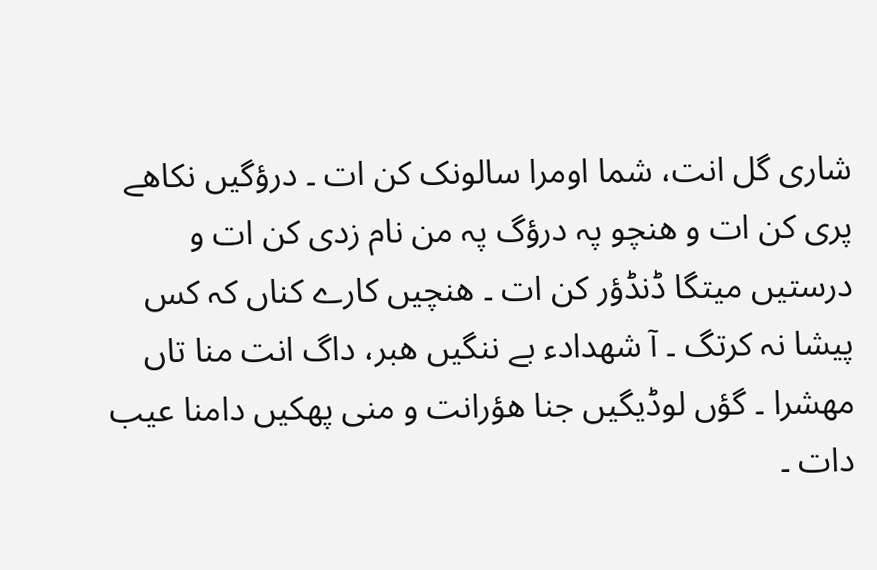شاری گل انت، شما اومرا سالونک کن ات ۔ درؤگیں نکاھے پری کن ات و ھنچو پہ درؤگ پہ من نام زدی کن ات و درستیں میتگا ڈنڈؤر کن ات ۔ ھنچیں کارے کناں کہ کس پیشا نہ کرتگ ۔ آ شھدادء بے ننگیں ھبر، داگ انت منا تاں مھشرا ۔ گؤں لوڈیگیں جنا ھؤرانت و منی پھکیں دامنا عیب دات ۔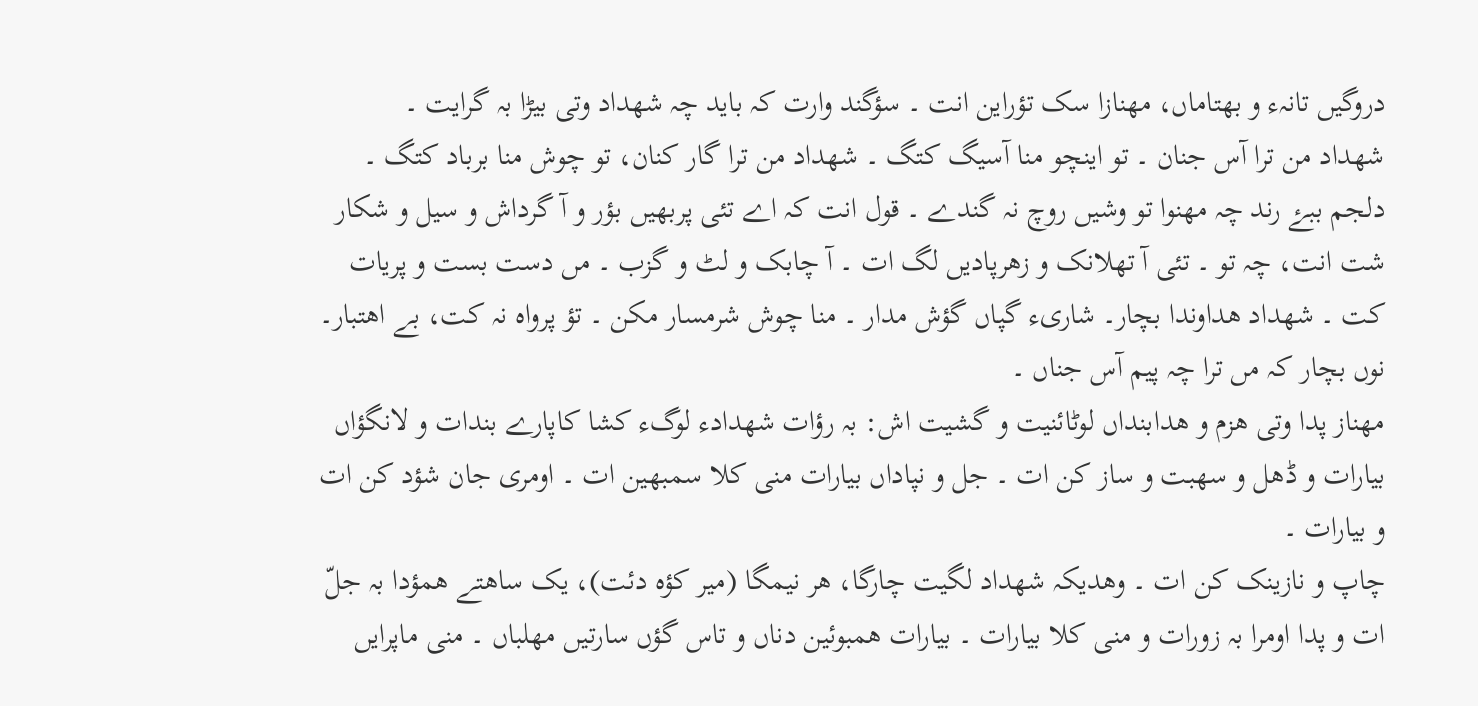دروگیں تانہء و بھتاماں، مھنازا سک تؤراین انت ۔ سؤگند وارت کہ باید چہ شھداد وتی بیڑا بہ گرایت ۔
شھداد من ترا آس جنان ۔ تو اینچو منا آسیگ کتگ ۔ شھداد من ترا گار کنان، تو چوش منا برباد کتگ ۔ دلجم ببۓ رند چہ مھنوا تو وشیں روچ نہ گندے ۔ قول انت کہ اے تئی پربھیں بؤر و آ گرداش و سیل و شکار شت انت، چہ تو ۔ تئی آ تھلانک و زھرپادیں لگ ات ۔ آ چابک و لٹ و گزب ۔ مں دست بست و پریات کت ۔ شھداد ھداوندا بچار۔ شاریء گپاں گؤش مدار ۔ منا چوش شرمسار مکن ۔ تؤ پرواہ نہ کت، بے اھتبار۔ نوں بچار کہ مں ترا چہ پیم آس جناں ۔
مھناز پدا وتی ھزم و ھدابنداں لوٹائنیت و گشیت اش: بہ رؤات شھدادء لوگء کشا کاپارے بندات و لانگؤاں بیارات و ڈھل و سھبت و ساز کن ات ۔ جل و نپاداں بیارات منی کلا سمبھین ات ۔ اومری جان شؤد کن ات و بیارات ۔
چاپ و نازینک کن ات ۔ وھدیکہ شھداد لگیت چارگا، ھر نیمگا (میر کؤہ دئت)، یک ساھتے ھمؤدا بہ جلّ ات و پدا اومرا بہ زورات و منی کلا بیارات ۔ بیارات ھمبوئین دناں و تاس گؤں سارتیں مھلباں ۔ منی ماپرایں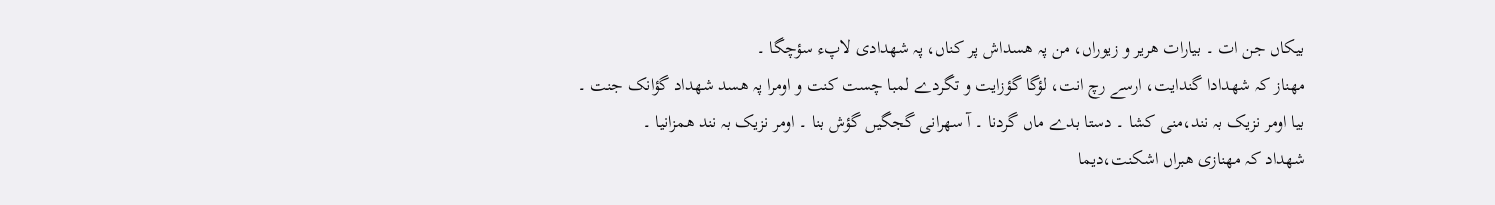بیکاں جن ات ۔ بیارات ھریر و زیوراں، من پہ ھسداش پر کناں، پہ شھدادی لاپء سؤچگا ۔
مھناز کہ شھدادا گندایت، ارسے رچ انت، لؤگا گؤزایت و تگردے لمبا چست کنت و اومرا پہ ھسد شھداد گؤانک جنت ۔
بیا اومر نزیک بہ نند،منی کشا ۔ دستا بدے ماں گردنا ۔ آ سھرانی گجگیں گؤش بنا ۔ اومر نزیک بہ نند ھمزانیا ۔
شھداد کہ مھنازی ھبراں اشکنت،دیما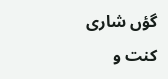گؤں شاری کنت و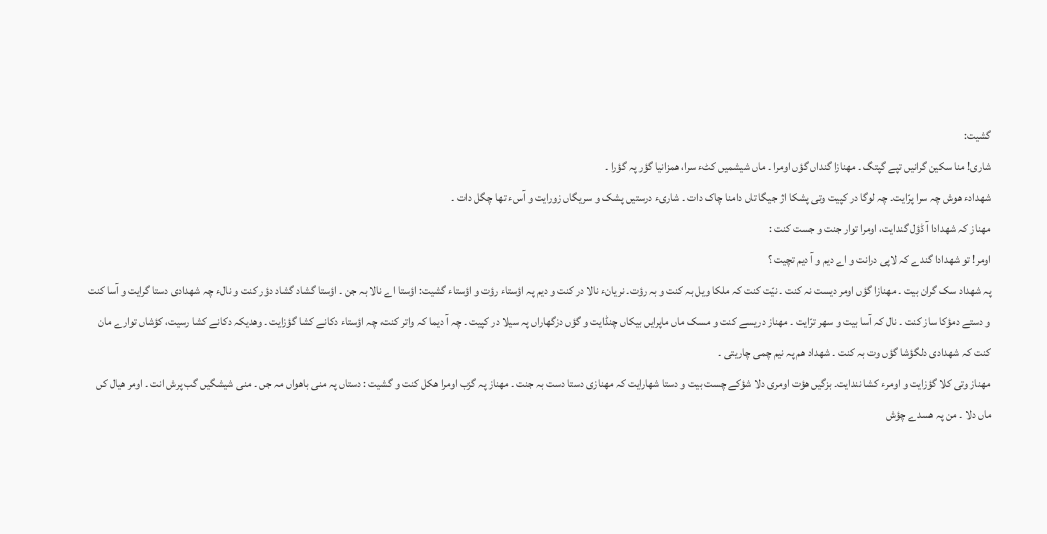گشیت:
شاری! منا سکین گرانیں تپے گپتگ ۔ مھنازا گنداں گؤں اومرا ۔ ماں شیشمیں کٹء سرا، ھمزانیا گؤر پہ گؤرا ۔
شھدادء ھوش چہ سرا پرّایت۔ چہ لوگا در کپیت وتی پشکا اژ جیگا تاں دامنا چاک دات ۔ شاریء درستیں پشک و سریگاں زورایت و آسء تھا چگل دات ۔
مھناز کہ شھدادا آ ڈؤل گندایت، اومرا توار جنت و جست کنت :
اومر! تو شھدادا گندے کہ لاپی درانت و اے دیم و آ دیم تچیت ؟
پہ شھداد سک گران بیت ۔ مھنازا گؤں اومر دیست نہ کنت ۔ نیّت کنت کہ ملکا ویل بہ کنت و بہ رؤت۔ نریانء نالا در کنت و دیم پہ اؤستاء رؤت و اؤستاء گشیت: اؤستا اے نالا بہ جن ۔ اؤستا گشاد گشاد دؤر کنت و نالء چہ شھدادی دستا گرایت و آسا کنت و دستے دمؤکا ساز کنت ۔ نال کہ آسا بیت و سھر ترّایت ۔ مھناز دریسے کنت و مسک ماں ماپرایں بیکاں چنڈایت و گؤں دزگھاراں پہ سیلا در کپیت ۔ چہ آ دیما کہ واتر کنت، چہ اؤستاء دکانے کشا گؤزایت ۔ وھدیکہ دکانے کشا رسیت، کؤشاں توارے مان کنت کہ شھدادی دلگؤشا گؤں وت بہ کنت ۔ شھداد ھم پہ نیم چمی چاریتی ۔
مھناز وتی کلا گؤزایت و اومرء کشا نندایت۔ بزگیں ھؤت اومری دلا شؤکے چست بیت و دستا شھارایت کہ مھنازی دستا دست بہ جنت ۔ مھناز پہ گزب اومرا ھکل کنت و گشیت : دستاں پہ منی باھواں مہ جں ۔ منی شیشگیں گب پرش انت ۔ اومر ھیال کں ماں دلا ۔ من پہ ھسدے چؤش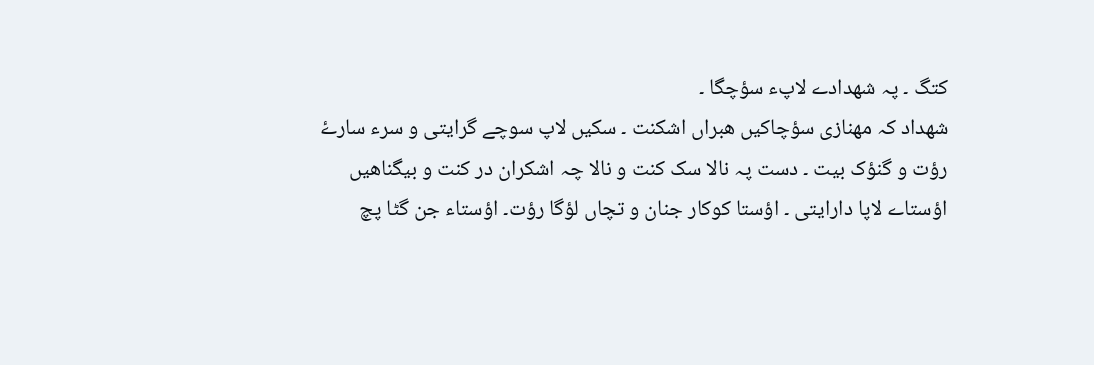کتگ ۔ پہ شھدادے لاپء سؤچگا ۔
شھداد کہ مھنازی سؤچاکیں ھبراں اشکنت ۔ سکیں لاپ سوچے گرایتی و سرء سارۓ رؤت و گنؤک بیت ۔ دست پہ نالا سک کنت و نالا چہ اشکران در کنت و بیگناھیں اؤستاے لاپا دارایتی ۔ اؤستا کوکار جنان و تچاں لؤگا رؤت۔ اؤستاء جن گٹا پچ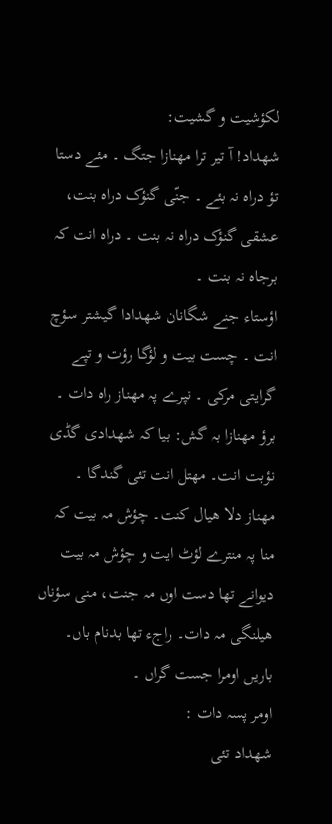لکؤشیت و گشیت:
شھداد! آ تیر ترا مھنازا جتگ ۔ مئے دستا تؤ دراہ نہ بئے ۔ جنّی گنؤک دراہ بنت، عشقی گنؤک دراہ نہ بنت ۔ دراہ انت کہ برجاہ نہ بنت ۔
اؤستاء جنے شگانان شھدادا گیشتر سؤچ انت ۔ چست بیت و لؤگا رؤت و تپے گرایتی مرکی ۔ نپرے پہ مھناز راہ دات ۔
برؤ مھنازا بہ گش: بیا کہ شھدادی گڈی نؤبت انت۔ مھتل انت تئی گندگا ۔
مھناز دلا ھیال کنت۔ چؤش مہ بیت کہ منا پہ منترے لؤٹ ایت و چؤش مہ بیت دیوانے تھا دست اوں مہ جنت، منی سؤناں ھیلنگی مہ دات۔ راجء تھا بدنام باں۔ باریں اومرا جست گراں ۔
اومر پسہ دات :
شھداد تئی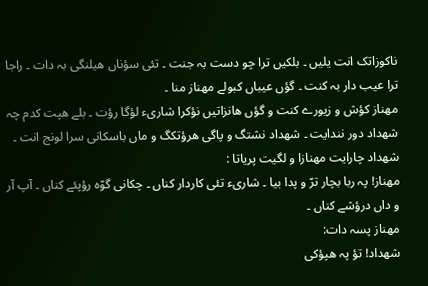ناکوزاتک انت یلیں ۔ بلکیں ترا چو دست بہ جنت ۔ تئی سؤناں ھیلنگی بہ دات ۔ راجا ترا عیب دار بہ کنت ۔ گؤں عیباں کبولے مھناز منا ۔
مھناز کؤش و زیورے کنت و گؤں ھانزاتیں نؤکرا شاریء لؤگا رؤت ۔ بلے ھپت کدم چہ شھداد دور نندایت ۔ شھداد نشتگ و پاگی ھرؤتکگ و ماں باسکانی سرا لونج انت ۔
شھداد چارایت مھنازا و لگیت پریاتا :
مھناز! پہ ربا بچار ترّ و پدا بیا ۔ شاریء تئی کاردار کناں ۔ چکانی گوّہ رؤپئے کناں ۔ آپ آر و داں درؤشے کناں ۔
مھناز پسہ دات:
شھداد! تؤ پہ ھپؤکی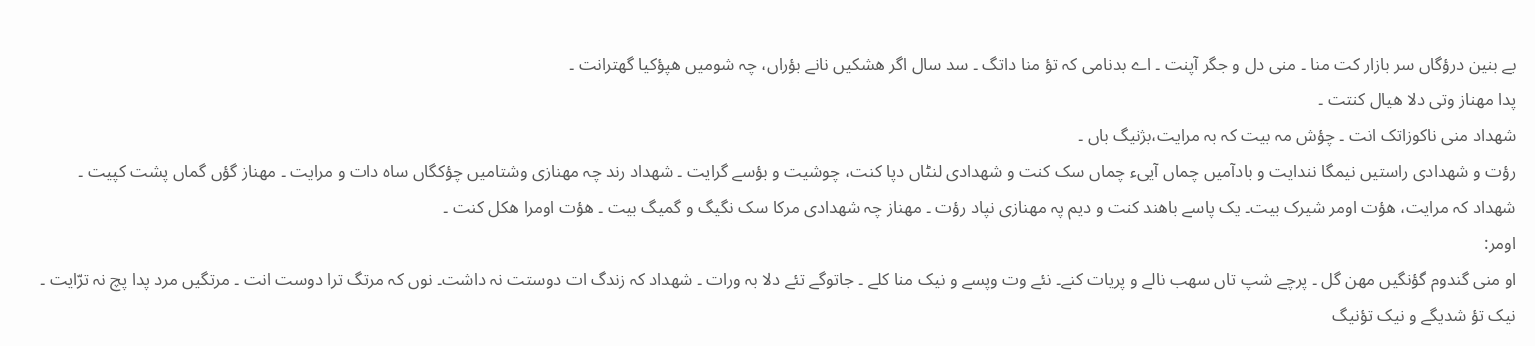بے بنین درؤگاں سر بازار کت منا ۔ منی دل و جگر آپنت ۔ اے بدنامی کہ تؤ منا داتگ ۔ سد سال اگر ھشکیں نانے بؤراں، چہ شومیں ھپؤکیا گھترانت ۔
پدا مھناز وتی دلا ھیال کنتت ۔
شھداد منی ناکوزاتک انت ۔ چؤش مہ بیت کہ بہ مرایت،بژنیگ باں ۔
رؤت و شھدادی راستیں نیمگا نندایت و بادآمیں چماں آییء چماں سک کنت و شھدادی لنٹاں دپا کنت، چوشیت و بؤسے گرایت ۔ شھداد رند چہ مھنازی وشتامیں چؤکگاں ساہ دات و مرایت ۔ مھناز گؤں گماں پشت کپیت ۔
شھداد کہ مرایت، ھؤت اومر شیرک بیت۔ یک پاسے باھند کنت و دیم پہ مھنازی نپاد رؤت ۔ مھناز چہ شھدادی مرکا سک نگیگ و گمیگ بیت ۔ ھؤت اومرا ھکل کنت ۔
اومر:
او منی گندوم گؤنگیں مھن گل ۔ پرچے شپ تاں سھب نالے و پریات کنے۔ نئے وت وپسے و نیک منا کلے ۔ جاتوگے تئے دلا بہ ورات ۔ شھداد کہ زندگ ات دوستت نہ داشت۔ نوں کہ مرتگ ترا دوست انت ۔ مرتگیں مرد پدا پچ نہ ترّایت ۔ نیک تؤ شدیگے و نیک تؤنیگ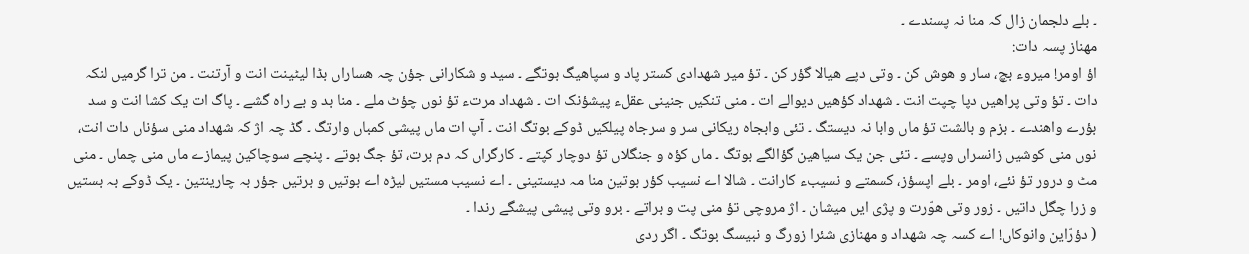۔ بلے دلجمان زال کہ منا نہ پسندے ۔
مھناز پسہ دات:
اؤ اومر! میروء بچ، سار و ھوش کن ۔ وتی دپے ھیالا گؤر کن ۔ تؤ میر شھدادی کستر پاد و سپاھیگ بوتگے ۔ سید و شکارانی جؤن چہ ھساراں بڈا لیٹینت انت و آرتنت ۔ من ترا گرمیں لنکہ دات ۔ تؤ وتی پراھیں دپا چپت انت ۔ شھداد کؤھیں دیوالے ات ۔ منی تنکیں جنینی عقلء پیشؤنک ات ۔ شھداد مرتء تؤ نوں چؤٹ ملے ۔ منا بد و بے راہ گشے ۔ پاگ ات یک کشا انت و سد بؤرے واھندے ۔ بزم و بالشت تؤ ماں وابا نہ دیستگ ۔ تئی وابجاہ ریکانی سر و سرجاہ پیلکیں ڈوکے بوتگ انت ۔ آپ ات ماں پیشی کمباں وارتگ ۔ گڈ چہ اژ کہ شھداد منی سؤناں دات انت، نوں منی کوشیں زانسراں وپسے ۔ تئی جن یک سیاھین گؤالگے بوتگ ۔ ماں کؤہ و جنگلاں تؤ دوچار کپتے ۔ کارگراں کہ دم برت، تؤ جگ بوتے ۔ پنچے سوچاکین پیمازے ماں منی چماں ۔ منی مٹ و درور تؤ نئے، اومر ۔ بلے اپسؤز، کسمتے و نسیبء کارانت ۔ شالا اے نسیب کؤر بوتین منا مہ دیستینی ۔ اے نسیب مستیں لیڑہ اے بوتیں و برتیں جؤر بہ چارینتین ۔ یک ڈوکے بہ بستیں و زرا چگل داتیں ۔ زور وتی ھوّرت و پژی ایں میشان ۔ اژ مروچی تؤ منی پت و براتے ۔ برو وتی پیشی پیشگے رندا ۔
( دؤرّاین وانوکاں! اے کسہ چہ شھداد و مھنازی شئرا زورگ و نبیسگ بوتگ ۔ اگر ردی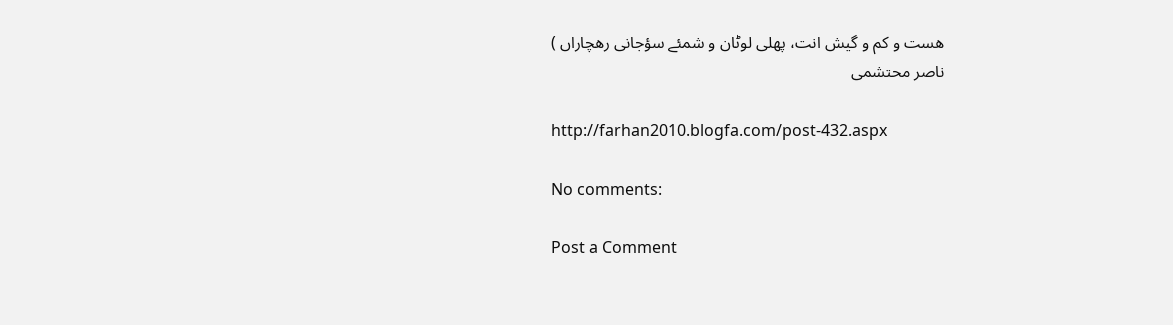ھست و کم و گیش انت، پھلی لوٹان و شمئے سؤجانی رھچاراں )
ناصر محتشمی

http://farhan2010.blogfa.com/post-432.aspx

No comments:

Post a Comment